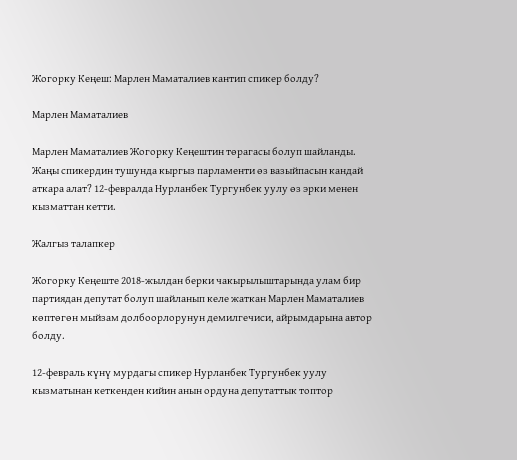Жогорку Кеңеш: Марлен Маматалиев кантип спикер болду?

Марлен Маматалиев

Марлен Маматалиев Жогорку Кеңештин төрагасы болуп шайланды. Жаңы спикердин тушунда кыргыз парламенти өз вазыйпасын кандай аткара алат? 12-февралда Нурланбек Тургунбек уулу өз эрки менен кызматтан кетти.

Жалгыз талапкер

Жогорку Кеңеште 2018-жылдан берки чакырылыштарында улам бир партиядан депутат болуп шайланып келе жаткан Марлен Маматалиев көптөгөн мыйзам долбоорлорунун демилгечиси, айрымдарына автор болду.

12-февраль күнү мурдагы спикер Нурланбек Тургунбек уулу кызматынан кеткенден кийин анын ордуна депутаттык топтор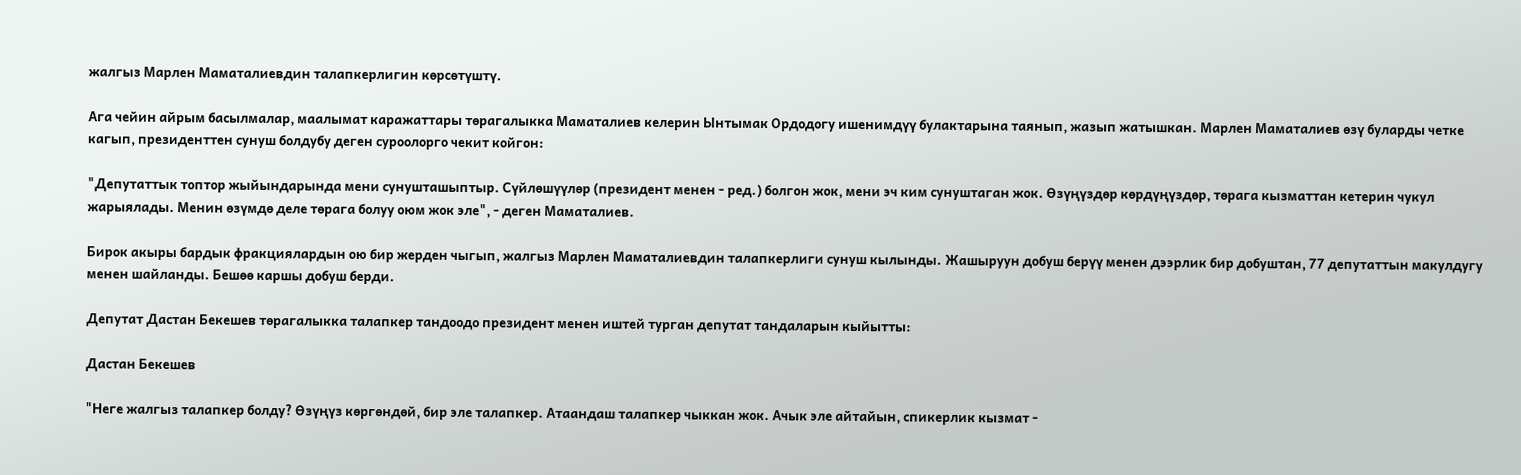жалгыз Марлен Маматалиевдин талапкерлигин көрсөтүштү.

Ага чейин айрым басылмалар, маалымат каражаттары төрагалыкка Маматалиев келерин Ынтымак Ордодогу ишенимдүү булактарына таянып, жазып жатышкан. Марлен Маматалиев өзү буларды четке кагып, президенттен сунуш болдубу деген суроолорго чекит койгон:

"Депутаттык топтор жыйындарында мени сунушташыптыр. Сүйлөшүүлөр (президент менен - ред.) болгон жок, мени эч ким сунуштаган жок. Өзүңүздөр көрдүңүздөр, төрага кызматтан кетерин чукул жарыялады. Менин өзүмдө деле төрага болуу оюм жок эле", - деген Маматалиев.

Бирок акыры бардык фракциялардын ою бир жерден чыгып, жалгыз Марлен Маматалиевдин талапкерлиги сунуш кылынды. Жашыруун добуш берүү менен дээрлик бир добуштан, 77 депутаттын макулдугу менен шайланды. Бешөө каршы добуш берди.

Депутат Дастан Бекешев төрагалыкка талапкер тандоодо президент менен иштей турган депутат тандаларын кыйытты:

Дастан Бекешев

"Неге жалгыз талапкер болду? Өзүңүз көргөндөй, бир эле талапкер. Атаандаш талапкер чыккан жок. Ачык эле айтайын, спикерлик кызмат -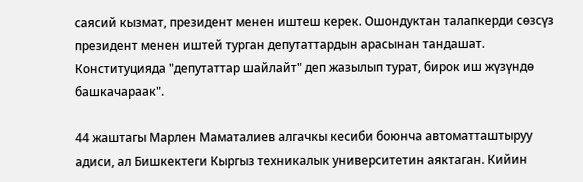саясий кызмат, президент менен иштеш керек. Ошондуктан талапкерди сөзсүз президент менен иштей турган депутаттардын арасынан тандашат. Конституцияда "депутаттар шайлайт" деп жазылып турат, бирок иш жүзүндө башкачараак".

44 жаштагы Марлен Маматалиев алгачкы кесиби боюнча автоматташтыруу адиси, ал Бишкектеги Кыргыз техникалык университетин аяктаган. Кийин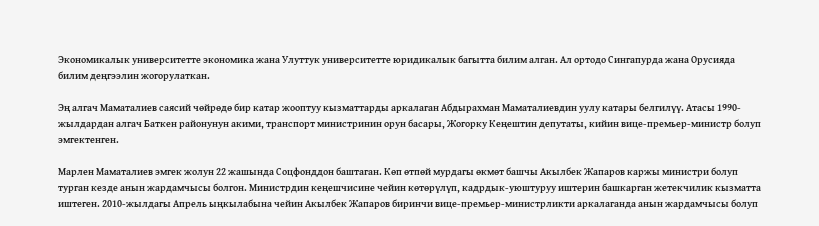Экономикалык университетте экономика жана Улуттук университетте юридикалык багытта билим алган. Ал ортодо Сингапурда жана Орусияда билим деңгээлин жогорулаткан.

Эң алгач Маматалиев саясий чөйрөдө бир катар жооптуу кызматтарды аркалаган Абдырахман Маматалиевдин уулу катары белгилүү. Атасы 1990-жылдардан алгач Баткен районунун акими, транспорт министринин орун басары, Жогорку Кеңештин депутаты, кийин вице-премьер-министр болуп эмгектенген.

Марлен Маматалиев эмгек жолун 22 жашында Соцфонддон баштаган. Көп өтпөй мурдагы өкмөт башчы Акылбек Жапаров каржы министри болуп турган кезде анын жардамчысы болгон. Министрдин кеңешчисине чейин көтөрүлүп, кадрдык-уюштуруу иштерин башкарган жетекчилик кызматта иштеген. 2010-жылдагы Апрель ыңкылабына чейин Акылбек Жапаров биринчи вице-премьер-министрликти аркалаганда анын жардамчысы болуп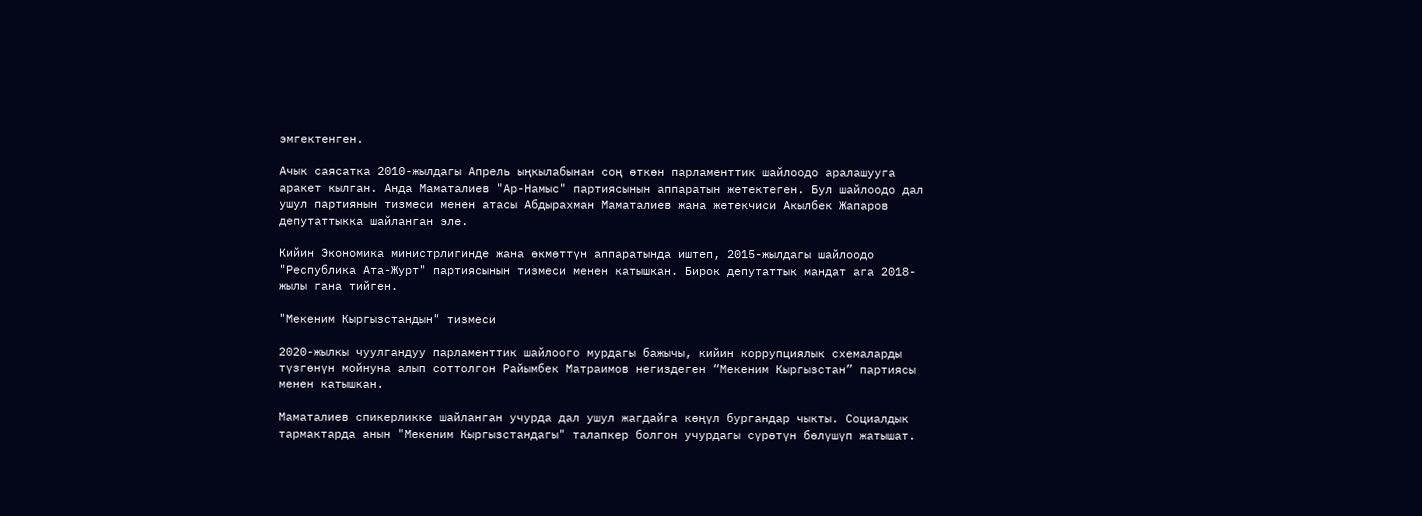эмгектенген.

Ачык саясатка 2010-жылдагы Апрель ыңкылабынан соң өткөн парламенттик шайлоодо аралашууга аракет кылган. Анда Маматалиев "Ар-Намыс" партиясынын аппаратын жетектеген. Бул шайлоодо дал ушул партиянын тизмеси менен атасы Абдырахман Маматалиев жана жетекчиси Акылбек Жапаров депутаттыкка шайланган эле.

Кийин Экономика министрлигинде жана өкмөттүн аппаратында иштеп, 2015-жылдагы шайлоодо "Республика Ата-Журт" партиясынын тизмеси менен катышкан. Бирок депутаттык мандат ага 2018-жылы гана тийген.

"Мекеним Кыргызстандын" тизмеси

2020-жылкы чуулгандуу парламенттик шайлоого мурдагы бажычы, кийин коррупциялык схемаларды түзгөнүн мойнуна алып соттолгон Райымбек Матраимов негиздеген “Мекеним Кыргызстан” партиясы менен катышкан.

Маматалиев спикерликке шайланган учурда дал ушул жагдайга көңүл бургандар чыкты. Социалдык тармактарда анын "Мекеним Кыргызстандагы" талапкер болгон учурдагы сүрөтүн бөлүшүп жатышат.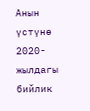Анын үстүнө 2020-жылдагы бийлик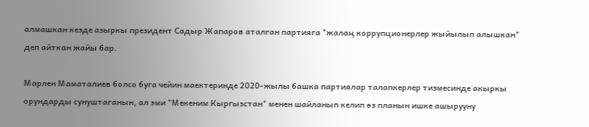алмашкан кезде азыркы президент Садыр Жапаров аталган партияга "жалаң коррупционерлер жыйылып алышкан" деп айткан жайы бар.

Марлен Маматалиев болсо буга чейин маектеринде 2020-жылы башка партиялар талапкерлер тизмесинде акыркы орундарды сунуштаганын, ал эми "Мекеним Кыргызстан" менен шайланып келип өз планын ишке ашырууну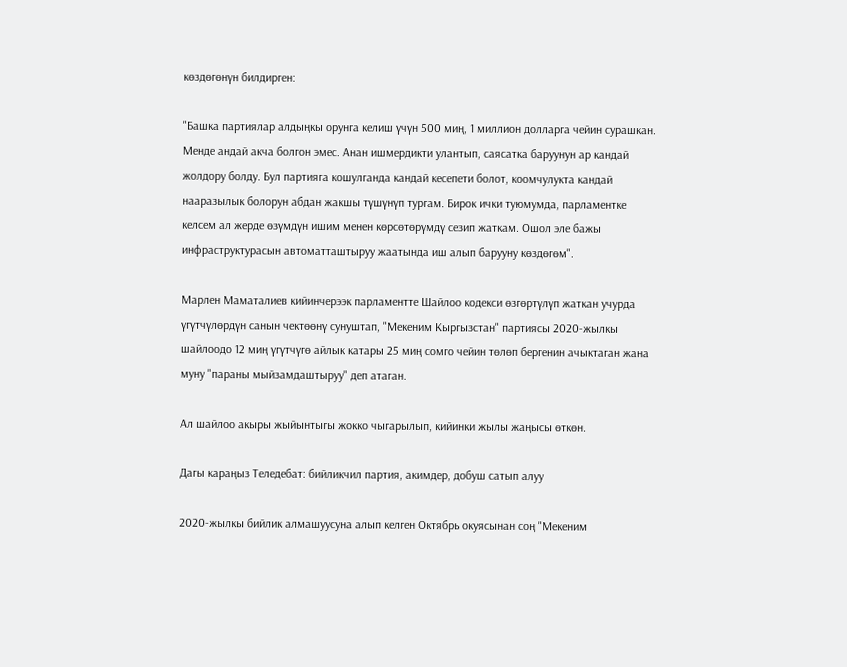көздөгөнүн билдирген:

"Башка партиялар алдыңкы орунга келиш үчүн 500 миң, 1 миллион долларга чейин сурашкан. Менде андай акча болгон эмес. Анан ишмердикти улантып, саясатка баруунун ар кандай жолдору болду. Бул партияга кошулганда кандай кесепети болот, коомчулукта кандай нааразылык болорун абдан жакшы түшүнүп тургам. Бирок ички туюмумда, парламентке келсем ал жерде өзүмдүн ишим менен көрсөтөрүмдү сезип жаткам. Ошол эле бажы инфраструктурасын автоматташтыруу жаатында иш алып барууну көздөгөм".

Марлен Маматалиев кийинчерээк парламентте Шайлоо кодекси өзгөртүлүп жаткан учурда үгүтчүлөрдүн санын чектөөнү сунуштап, "Мекеним Кыргызстан" партиясы 2020-жылкы шайлоодо 12 миң үгүтчүгө айлык катары 25 миң сомго чейин төлөп бергенин ачыктаган жана муну "параны мыйзамдаштыруу" деп атаган.

Ал шайлоо акыры жыйынтыгы жокко чыгарылып, кийинки жылы жаңысы өткөн.

Дагы караңыз Теледебат: бийликчил партия, акимдер, добуш сатып алуу

2020-жылкы бийлик алмашуусуна алып келген Октябрь окуясынан соң "Мекеним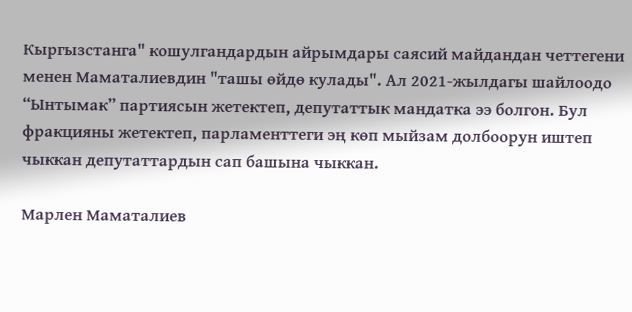Кыргызстанга" кошулгандардын айрымдары саясий майдандан четтегени менен Маматалиевдин "ташы өйдө кулады". Ал 2021-жылдагы шайлоодо “Ынтымак” партиясын жетектеп, депутаттык мандатка ээ болгон. Бул фракцияны жетектеп, парламенттеги эң көп мыйзам долбоорун иштеп чыккан депутаттардын сап башына чыккан.

Марлен Маматалиев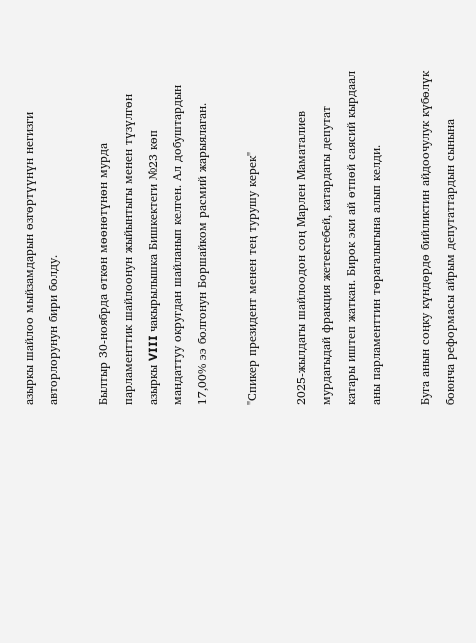азыркы шайлоо мыйзамдарын өзгөртүүнүн негизги авторлорунун бири болду.

Былтыр 30-ноябрда өткөн мөөнөтүнөн мурда парламенттик шайлоонун жыйынтыгы менен түзүлгөн азыркы VIII чакырылышка Бишкектеги №23 көп мандаттуу округдан шайланып келген. Ал добуштардын 17,00% ээ болгонун Боршайком расмий жарыялаган.

"Спикер президент менен тең турушу керек"

2025-жылдагы шайлоодон соң Марлен Маматалиев мурдагыдай фракция жетектебей, катардагы депутат катары иштеп жаткан. Бирок эки ай өтпөй саясий кырдаал аны парламенттин төрагалыгына алып келди.

Буга анын соңку күндөрдө бийликтин айдоочулук күбөлүк боюнча реформасы айрым депутаттардын сынына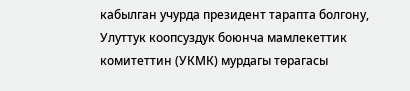кабылган учурда президент тарапта болгону, Улуттук коопсуздук боюнча мамлекеттик комитеттин (УКМК) мурдагы төрагасы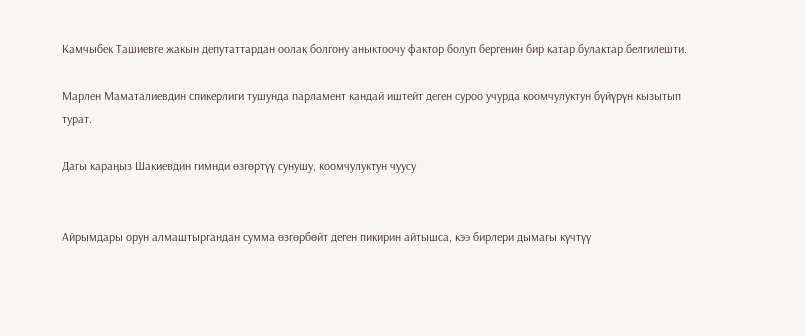Камчыбек Ташиевге жакын депутаттардан оолак болгону аныктоочу фактор болуп бергенин бир катар булактар белгилешти.

Марлен Маматалиевдин спикерлиги тушунда парламент кандай иштейт деген суроо учурда коомчулуктун бүйүрүн кызытып турат.

Дагы караңыз Шакиевдин гимнди өзгөртүү сунушу, коомчулуктун чуусу


Айрымдары орун алмаштыргандан сумма өзгөрбөйт деген пикирин айтышса, кээ бирлери дымагы күчтүү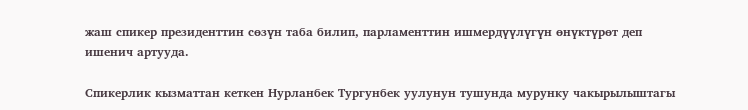жаш спикер президенттин сөзүн таба билип, парламенттин ишмердүүлүгүн өнүктүрөт деп ишенич артууда.

Спикерлик кызматтан кеткен Нурланбек Тургунбек уулунун тушунда мурунку чакырылыштагы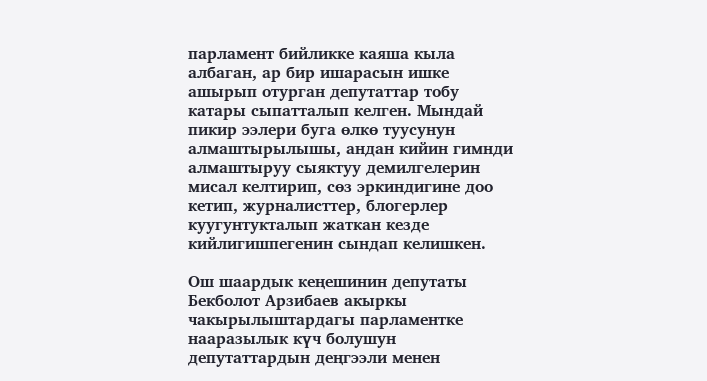парламент бийликке каяша кыла албаган, ар бир ишарасын ишке ашырып отурган депутаттар тобу катары сыпатталып келген. Мындай пикир ээлери буга өлкө туусунун алмаштырылышы, андан кийин гимнди алмаштыруу сыяктуу демилгелерин мисал келтирип, сөз эркиндигине доо кетип, журналисттер, блогерлер куугунтукталып жаткан кезде кийлигишпегенин сындап келишкен.

Ош шаардык кеңешинин депутаты Бекболот Арзибаев акыркы чакырылыштардагы парламентке нааразылык күч болушун депутаттардын деңгээли менен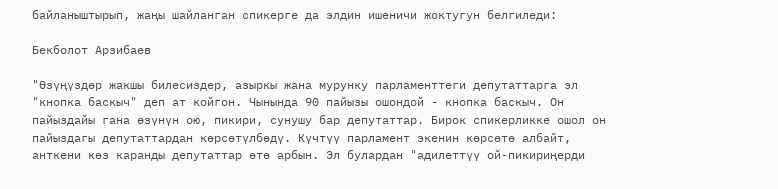байланыштырып, жаңы шайланган спикерге да элдин ишеничи жоктугун белгиледи:

Бекболот Арзибаев

"Өзүңүздөр жакшы билесиздер, азыркы жана мурунку парламенттеги депутаттарга эл "кнопка баскыч" деп ат койгон. Чынында 90 пайызы ошондой - кнопка баскыч. Он пайыздайы гана өзүнүн ою, пикири, сунушу бар депутаттар. Бирок спикерликке ошол он пайыздагы депутаттардан көрсөтүлбөдү. Күчтүү парламент экенин көрсөтө албайт, анткени көз каранды депутаттар өтө арбын. Эл булардан "адилеттүү ой-пикириңерди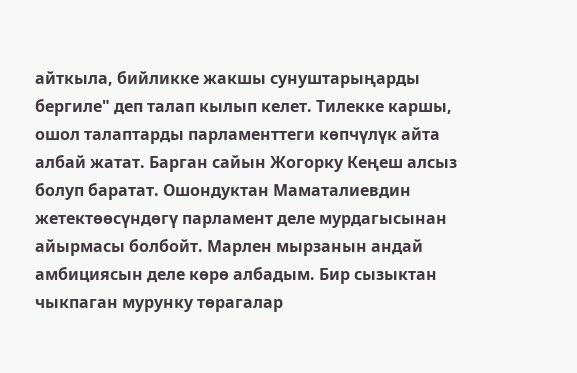айткыла, бийликке жакшы сунуштарыңарды бергиле" деп талап кылып келет. Тилекке каршы, ошол талаптарды парламенттеги көпчүлүк айта албай жатат. Барган сайын Жогорку Кеңеш алсыз болуп баратат. Ошондуктан Маматалиевдин жетектөөсүндөгү парламент деле мурдагысынан айырмасы болбойт. Марлен мырзанын андай амбициясын деле көрө албадым. Бир сызыктан чыкпаган мурунку төрагалар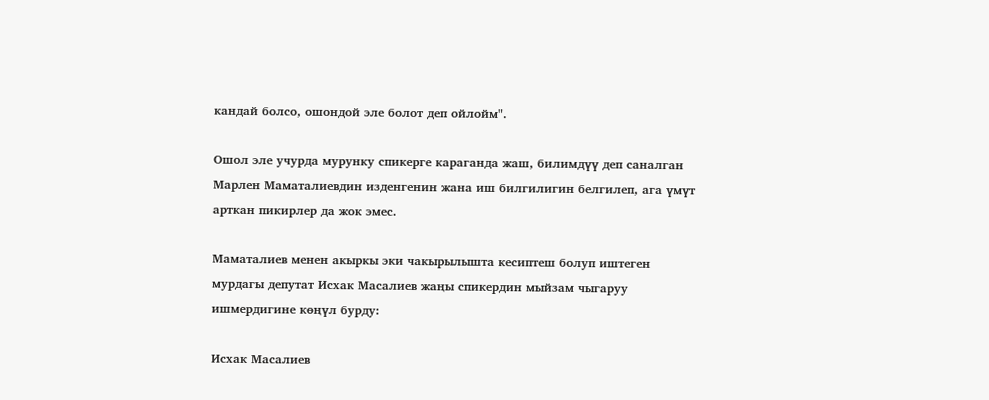кандай болсо, ошондой эле болот деп ойлойм".

Ошол эле учурда мурунку спикерге караганда жаш, билимдүү деп саналган Марлен Маматалиевдин изденгенин жана иш билгилигин белгилеп, ага үмүт арткан пикирлер да жок эмес.

Маматалиев менен акыркы эки чакырылышта кесиптеш болуп иштеген мурдагы депутат Исхак Масалиев жаңы спикердин мыйзам чыгаруу ишмердигине көңүл бурду:

Исхак Масалиев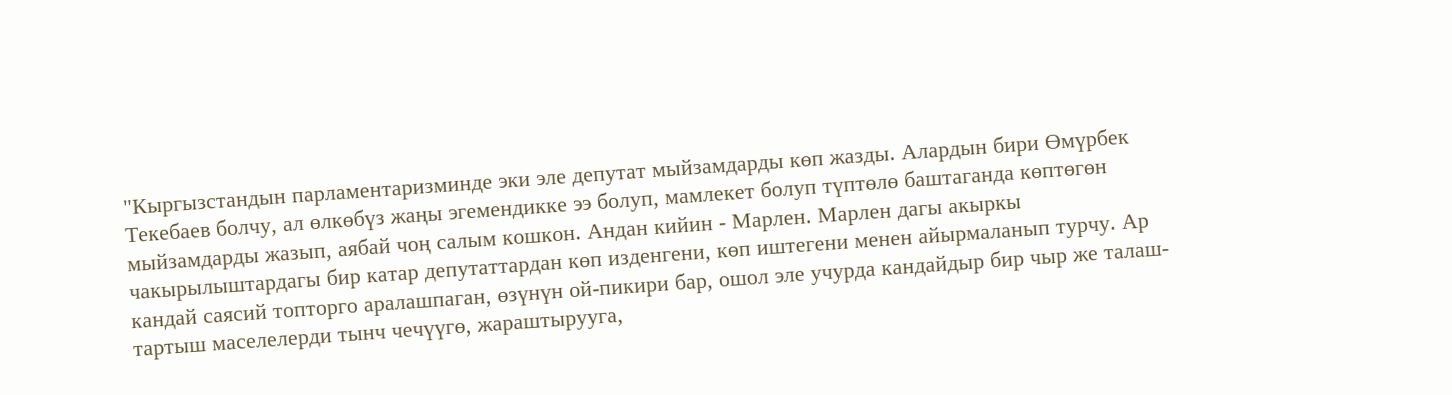"Кыргызстандын парламентаризминде эки эле депутат мыйзамдарды көп жазды. Алардын бири Өмүрбек Текебаев болчу, ал өлкөбүз жаңы эгемендикке ээ болуп, мамлекет болуп түптөлө баштаганда көптөгөн мыйзамдарды жазып, аябай чоң салым кошкон. Андан кийин - Марлен. Марлен дагы акыркы чакырылыштардагы бир катар депутаттардан көп изденгени, көп иштегени менен айырмаланып турчу. Ар кандай саясий топторго аралашпаган, өзүнүн ой-пикири бар, ошол эле учурда кандайдыр бир чыр же талаш-тартыш маселелерди тынч чечүүгө, жараштырууга,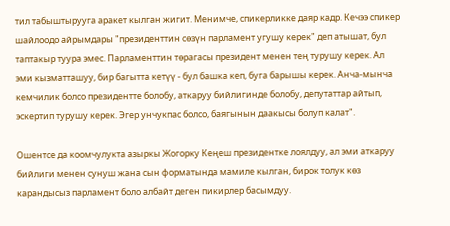тил табыштырууга аракет кылган жигит. Менимче, спикерликке даяр кадр. Кечээ спикер шайлоодо айрымдары "президенттин сөзүн парламент угушу керек" деп атышат, бул таптакыр туура эмес. Парламенттин төрагасы президент менен тең турушу керек. Ал эми кызматташуу, бир багытта кетүү - бул башка кеп, буга барышы керек. Анча-мынча кемчилик болсо президентте болобу, аткаруу бийлигинде болобу, депутаттар айтып, эскертип турушу керек. Эгер унчукпас болсо, баягынын даакысы болуп калат".

Ошентсе да коомчулукта азыркы Жогорку Кеңеш президентке лоялдуу, ал эми аткаруу бийлиги менен сунуш жана сын форматында мамиле кылган, бирок толук көз карандысыз парламент боло албайт деген пикирлер басымдуу.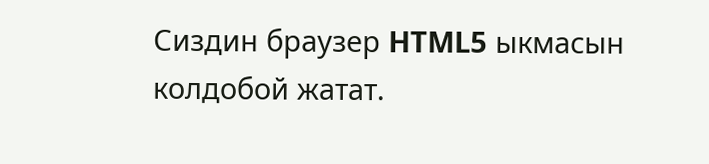Сиздин браузер HTML5 ыкмасын колдобой жатат.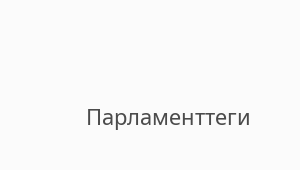Парламенттеги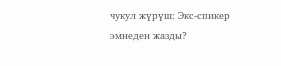чукул жүрүш: Экс-спикер эмнеден жазды?